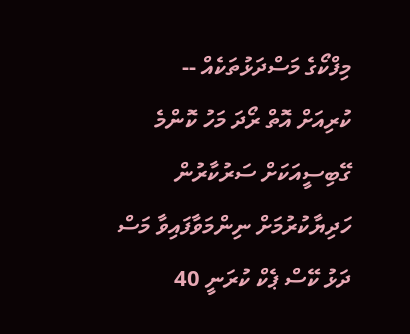މިފްކޯގެ މަސްދަޅުތަކެއް --
ކުރިއަށް އޮތް ރޯދަ މަހު ކޮންމެ ގޭބިސީއަކަށް ސަރުކާރުން ހަދިޔާކުރުމަށް ނިންމަވާފައިވާ މަސް ދަޅު ކޭސް ޕެކް ކުރަނީ 40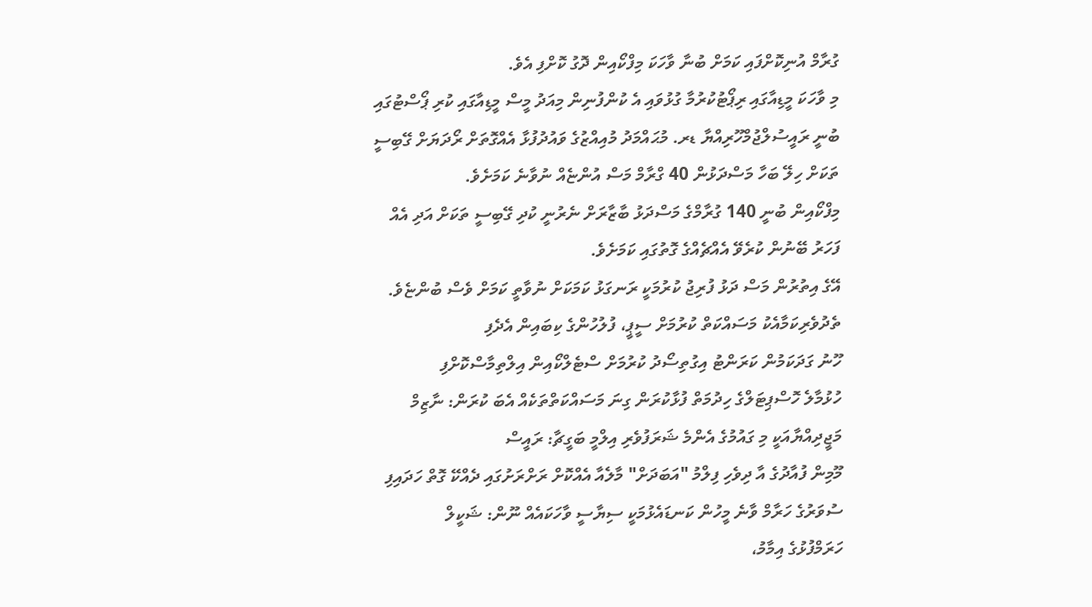ގުރާމް އުނިކޮށްފައި ކަމަށް ބުނާ ވާހަކަ މިފްކޯއިން ދޮގު ކޮށްފި އެވެ.
މި ވާހަކަ މީޑިއާގައި ރިޕޯޓުކުރުމާ ގުޅުވައި އެ ކުންފުނިން މިއަދު މީސް މީޑިއާގައި ކުރި ޕޯސްޓުގައި ބުނީ ރައީސުލްޖުމްހޫރިއްޔާ ޑރ. މުޙައްމަދު މުއިއްޒުގެ ވައުދުފުޅާ އެއްގޮތަށް ރޯދަޔަށް ގޭބިސީ ތަކަށް ހިލޭ ބަހާ މަސްދަޅުން 40 ގްރާމް މަސް އުންޏެއް ނުވާނެ ކަމަށެވެ.
މިފްކޯއިން ބުނީ 140 ގުރާމްގެ މަސްދަޅު ބާޒާރަށް ނެރުނީ ކުދި ގޭބިސީ ތަކަށް އަދި އެއް ފަހަރު ބޭނުން ކުރެވޭ އެއްޗެއްގެ ގޮތުގައި ކަމަށެވެ.
އޭގެ އިތުރުން މަސް ދަޅު ފުރިޖު ކުރުމަކީ ރަނގަޅު ކަމަކަށް ނުވާތީ ކަމަށް ވެސް ބުންޏެވެ.
ތެދުވެރިކަމާއެކު މަސައްކަތް ކުރުމަށް ސީޕީ، ފުލުހުންގެ ކިބައިން އެދެފި
ހޫނު ގަދަކަމުން ކަރަންޓު އިގުތިސޯދު ކުރުމަށް ސްޓެލްކޯއިން އިލްތިމާސްކޮށްފި
ހުޅުމާލެ ހޮސްޕިޓަލްގެ ހިދުމަތް ފުޅާކުރަން ގިނަ މަސައްކަތްތަކެއް އެބަ ކުރަން: ނާޒިމް
މަޖީދިއްޔާއަކީ މި ގައުމުގެ އެންމެ ޝަރަފުވެރި އިލްމީ ބަގީޗާ: ރައީސް
މޫމިން ފުއާދުގެ އާ ދިވެހި ފިލްމު "އަބަދަށް" މާލެއާ އެއްކޮށް ރަށްރަށުގައި ދެއްކޭ ގޮތް ހަދައިފި
ސުވަރުގެ ހަރާމް ވާނެ މީހުން ކަނޑައެޅުމަކީ ސިޔާސީ ވާހަކައެއް ނޫން: ޝަކީލް
ހަރަމްފުޅުގެ އިމާމު،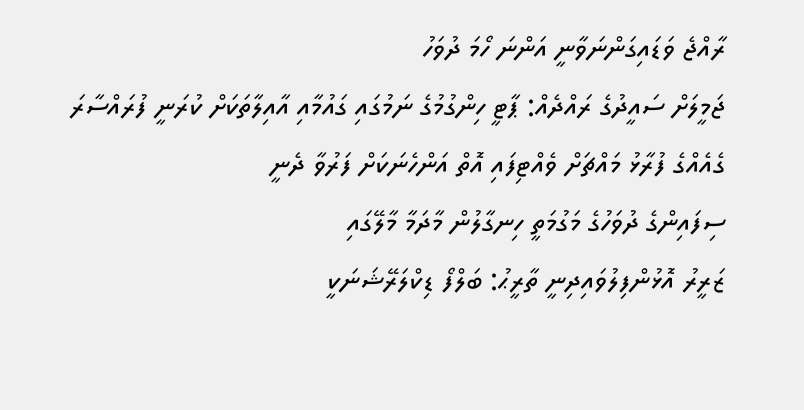ރާއްޖެ ވަޑައިގަންނަވާނީ އަންނަ ހޯމަ ދުވަހު
ޖަމީލަށް ސައީދުގެ ރައްދެއް: ޕާޓީ ހިންގުމުގެ ނަމުގައި ގައުމާއި އާއިލާތަކަށް ކުރަނީ ފުރައްސާރަ
ގެއެއްގެ ފުރާޅު މައްޗަށް ވެއްޓިފައި އޮތް އަންހެނަކަށް ފަރުވާ ދެނީ
ސިފައިންގެ ދުވަހުގެ މަގުމަތީ ހިނގާލުން މާދަމާ މާލޭގައި
ޒަރީރު އޮޅުންފިލުވައިދިނީ ތާރީޙު: ބަލްފޯ ޑިކްލަރޭޝަނަކީ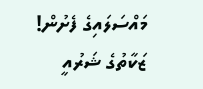މައްސަލައިގެ ފެށުން!
ޒަކާތުގެ ޝަރުއީ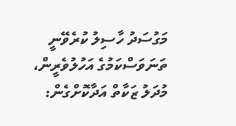މަގުސަދު ހާސިލު ކުރެވޭނީ ތަނަވަސްކަމުގެ އަހުލުވެރީން، މުދަލު ޒަކާތް އަދާކޮށްގެން: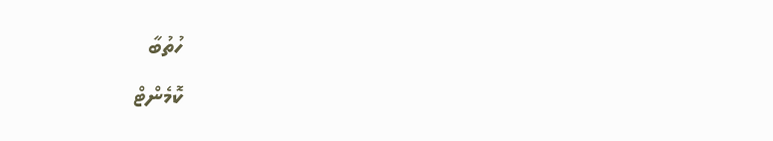ހުތުބާ
ކޮމެންޓް